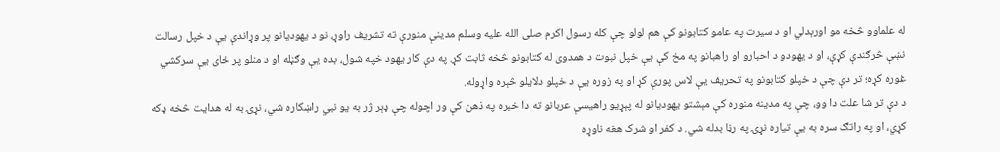له علماوو څخه مو اورېدلي او د سیرت په عامو کتابونو کې هم لولو چې کله رسول اکرم صلی الله علیه وسلم مدینې منورې ته تشریف راوړ، نو د یهودیانو پر وړاندې یې د خپل رسالت نښې څرګندې کړې، او د یهودو د احبارو او راهبانو په مخ کې یې خپل نبوت د همدوی له کتابونو څخه ثابت کړ. په دې کار یهود خپه شول، بده یې وګڼله او د منلو پر ځای یې سرکشي غوره کړه؛ تر دې چې د خپلو کتابونو په تحریف یې لاس پورې کړ او په زوره یې د خپلو دلایلو څېره واړوله.
د دې تر شا علت دا وو، چې په مدینه منوره کې مېشتو یهودیانو له پېړیو راهیسې عربانو ته دا خبره په ذهن کې ور اچوله چې ډېر ژر به یو نبي راښکاره شي، نړۍ به له هدایت څخه ډکه کړي، او په راتګ سره به یې تیاره نړۍ په رڼا بدله شي. د کفر او شرک هغه ناوړه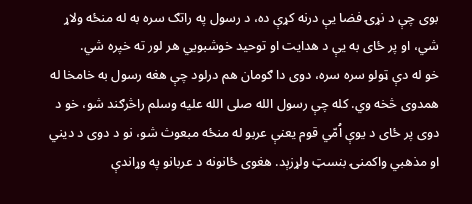بوی چې د نړۍ فضا یې درنه کړې ده، د رسول په راتګ سره به له منځه ولاړ شي، او پر ځای به یې د هدایت او توحید خوشبویي هر لور ته خپره شي.
خو له دې ټولو سره سره، دوی دا ګومان هم درلود چې هغه رسول به خامخا له همدوی څخه وي. کله چې رسول الله صلی الله علیه وسلم راڅرګند شو، خو د دوی پر ځای د یوې اُمّي قوم یعنې عربو له منځه مبعوث شو، نو د دوی د دیني او مذهبي واکمنۍ بنسټ ولړزېد. هغوی ځانونه د عربانو په وړاندې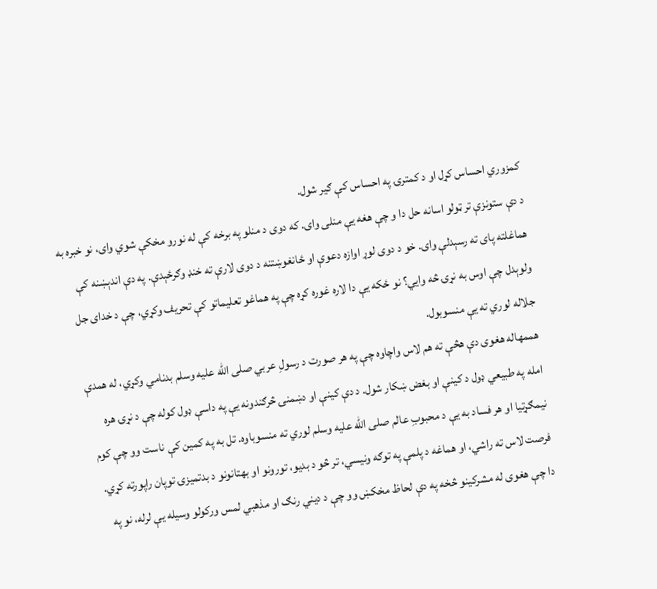کمزوري احساس کړل او د کمترۍ په احساس کې ګیر شول.
د دې ستونزې تر ټولو اسانه حل دا و چې هغه یې منلی وای. که دوی د منلو په برخه کې له نورو مخکې شوي وای، نو خبره به هماغلته پای ته رسېدلې وای. خو د دوی لوړ اوازه دعوې او ځانغوښتنه د دوی لارې ته خنډ وګرځېدې. په دې اندېښنه کې ولوېدل چې اوس به نړۍ څه وایي؟ نو ځکه یې دا لاره غوره کړه چې په هماغو تعلیماتو کې تحریف وکړي، چې د خدای جل جلاله لوري ته یې منسوبول.
هممهاله هغوی دې هڅې ته هم لاس واچاوه چې په هر صورت د رسولِ عربي صلی الله علیه وسلم بدنامي وکړي، له همدې امله په طبیعي ډول د کینې او بغض ښکار شول. د دې کینې او دښمنۍ څرګندونه یې په داسې ډول کوله چې د نړۍ هره نیمګړتیا او هر فساد به یې د محبوبِ عالم صلی الله علیه وسلم لوري ته منسوباوه. تل به په کمین کې ناست وو چې کوم فرصت لاس ته راشي، او هماغه د پلمې په توګه ونیسي، تر څو د بدیو، تورونو او بهتانونو د بدتمیزۍ توپان راپورته کړي.
دا چې هغوی له مشرکینو څخه په دې لحاظ مخکښ وو چې د دیني رنګ او مذهبي لمس ورکولو وسیله یې لرله، نو په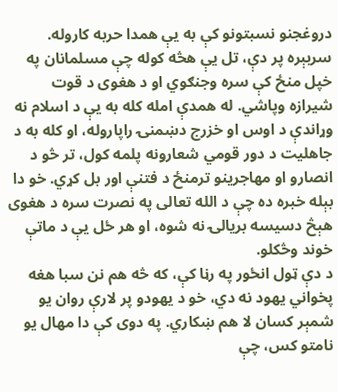دروغجنو نسبتونو کې به یې همدا حربه کاروله. سربېره پر دې، تل یې هڅه کوله چې مسلمانان په خپل منځ کې سره وجنګوي او د هغوی د قوت شیرازه وپاشي. له همدې امله کله به یې د اسلام نه وړاندې د اوس او خزرج دښمنۍ راپاروله، او کله به د جاهلیت د دور قومي شعارونه پلمه کول، تر څو د انصارو او مهاجرینو ترمنځ د فتنې اور بل کړي. خو دا بېله خبره ده چې د الله تعالی په نصرت سره د هغوی هېڅ دسیسه بریالۍ نه شوه، او هر ځل یې د ماتې خوند وڅکلو.
د دې ټول انځور په رڼا کې، که څه هم نن سبا هغه پخواني یهود نه دي، خو د یهودو پر لارې روان یو شمېر کسان لا هم ښکاري. په دوی کې دا مهال یو نامتو کس، چې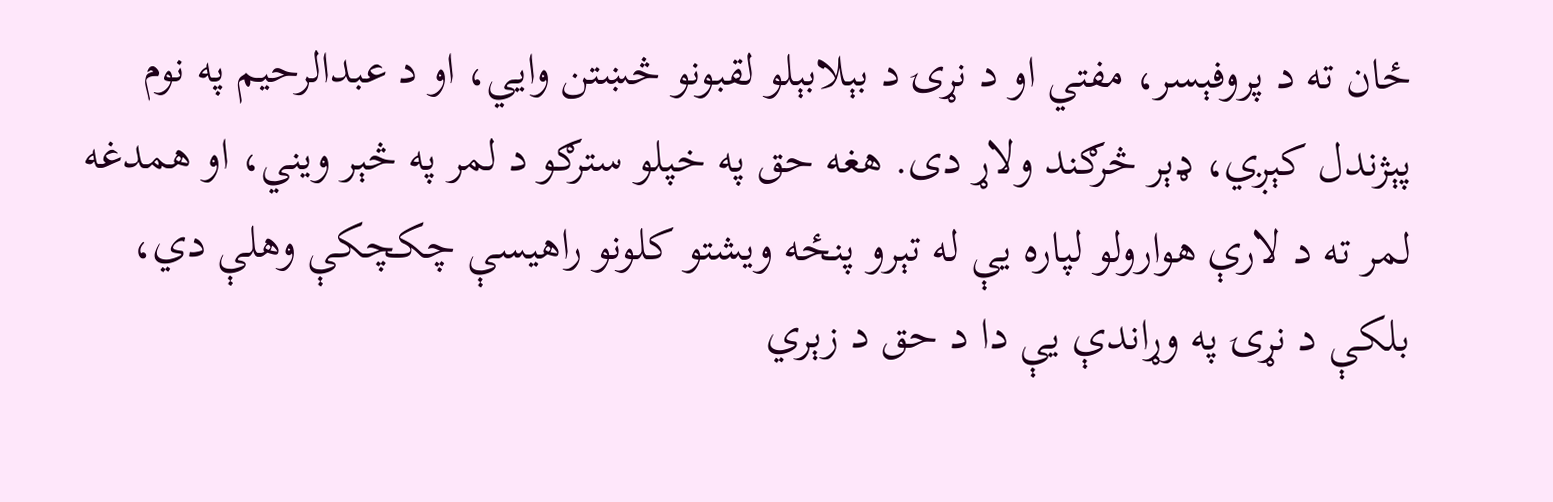ځان ته د پروفېسر، مفتي او د نړۍ د بېلابېلو لقبونو څښتن وایي، او د عبدالرحیم په نوم پېژندل کېږي، ډېر څرګند ولاړ دی. هغه حق په خپلو سترګو د لمر په څېر ویني، او همدغه لمر ته د لارې هوارولو لپاره یې له تېرو پنځه ویشتو کلونو راهیسې چکچکې وهلې دي، بلکې د نړۍ په وړاندې یې دا د حق د زېري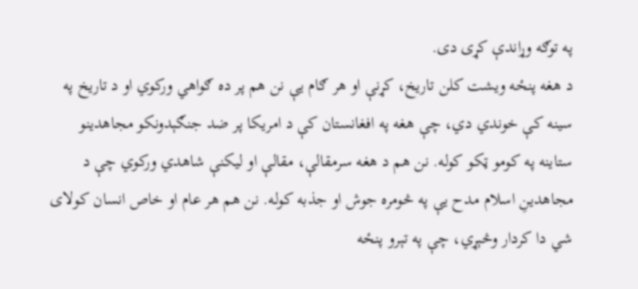په توګه وړاندې کړی دی.
د هغه پنځه ویشت کلن تاریخ، کړنې او هر ګام یې نن هم پر ده ګواهي ورکوي او د تاریخ په سینه کې خوندي دي، چې هغه په افغانستان کې د امریکا پر ضد جنګېدونکو مجاهدینو ستاینه په کومو ټکو کوله. نن هم د هغه سرمقالې، مقالې او لیکنې شاهدي ورکوي چې د مجاهدینِ اسلام مدح یې په څومره جوش او جذبه کوله. نن هم هر عام او خاص انسان کولای شي دا کردار وڅېړي، چې په تېرو پنځه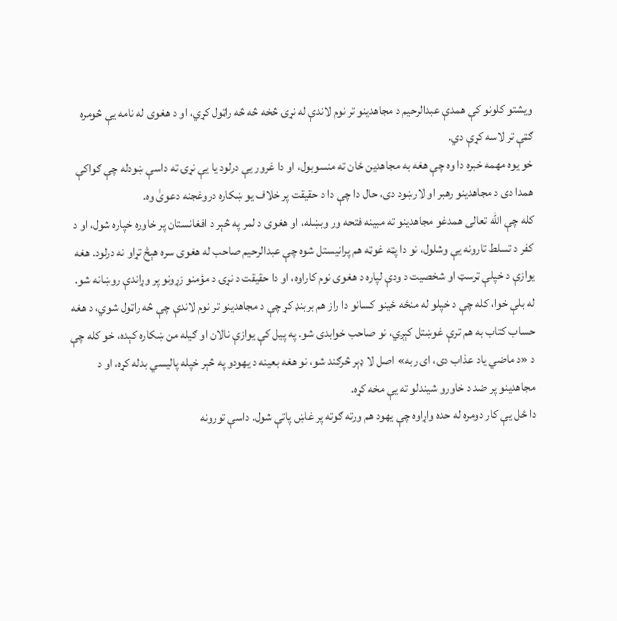ویشتو کلونو کې همدې عبدالرحیم د مجاهدینو تر نوم لاندې له نړۍ څخه څه څه راټول کړي، او د هغوی له نامه یې څومره ګټې تر لاسه کړې دي.
خو یوه مهمه خبره دا وه چې هغه به مجاهدین ځان ته منسوبول، او دا غرور یې درلود یا یې نړۍ ته داسې ښودله چې ګواکې همدا دی د مجاهدینو رهبر او لارښود دی، حال دا چې دا د حقیقت پر خلاف یو ښکاره دروغجنه دعویٰ وه.
کله چې الله تعالی همدغو مجاهدینو ته مبینه فتحه ور وبښله، او هغوی د لمر په څېر د افغانستان پر خاوره خپاره شول، او د کفر د تسلط تارونه یې وشلول، نو دا پټه غوټه هم پرانیستل شوه چې عبدالرحیم صاحب له هغوی سره هېڅ تړاو نه درلود. هغه یوازې د خپلې ټرسټ او شخصیت د ودې لپاره د هغوی نوم کاراوه، او دا حقیقت د نړۍ د مؤمنو زړونو پر وړاندې روښانه شو.
له بلې خوا، کله چې د خپلو له منځه ځینو کسانو دا راز هم بربنډ کړ چې د مجاهدینو تر نوم لاندې چې څه راټول شوي، د هغه حساب کتاب به هم ترې غوښتل کېږي، نو صاحب خوابدی شو. په پیل کې یوازې نالان او ګیله من ښکاره کېده، خو کله چې د «د ماضي یاد عذاب دی، ای ربه» اصل لا ډېر څرګند شو، نو هغه بعینه د یهودو په څېر خپله پالیسي بدله کړه، او د مجاهدینو پر ضد د خاورو شیندلو ته یې مخه کړه.
دا ځل یې کار دومره له حده واړاوه چې یهود هم ورته ګوته پر غاښ پاتې شول. داسې تورونه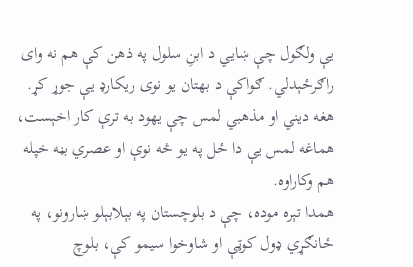یې ولګول چې ښایي د ابنِ سلول په ذهن کې هم نه وای راګرځېدلي. ګواکې د بهتان یو نوی ریکارډ یې جوړ کړ. هغه دیني او مذهبي لمس چې یهود به ترې کار اخېست، هماغه لمس یې دا ځل په یو څه نوې او عصري بڼه خپله هم وکاراوه.
همدا تېره موده، چې د بلوچستان په بېلابېلو ښارونو، په ځانګړي ډول کوټې او شاوخوا سیمو کې، بلوچ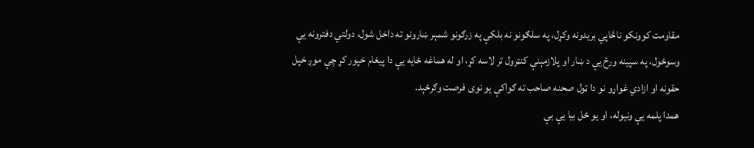مقاومت کوونکو ناڅاپي بریدونه وکړل، په سلګونو نه بلکې په زرګونو شمېر ښارونو ته داخل شول، دولتي دفترونه یې وسوځول، په سپینه ورځ یې د ښار او پلازمېنې کنټرول تر لاسه کړ، او له هماغه ځایه یې دا پیغام خپور کړ چې موږ خپل حقونه او ازادي غواړو نو دا ټول صحنه صاحب ته ګواکې یو نوی فرصت وګرځېد.
همدا پلمه یې ونیوله، او یو ځل بیا یې بې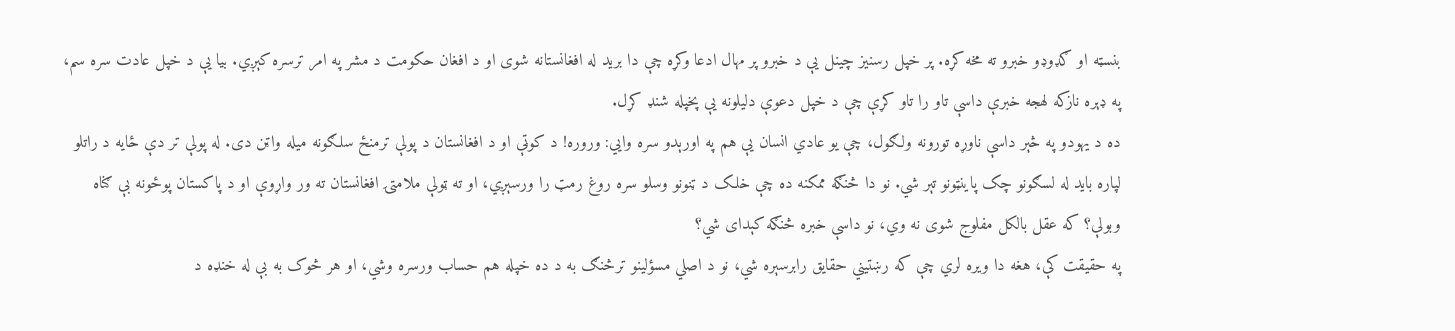بنسټه او ګډوډو خبرو ته مخه کړه. پر خپل رسنیز چینل یې د خبرو پر مهال ادعا وکړه چې دا برید له افغانستانه شوی او د افغان حکومت د مشر په امر ترسره کېږي. بیا یې د خپل عادت سره سم، په ډېره نازکه لهجه خبرې داسې تاو را تاو کړې چې د خپل دعوې دلیلونه یې پخپله شنډ کړل.
ده د یهودو په څېر داسې ناوړه تورونه ولګول، چې یو عادي انسان یې هم په اورېدو سره وایي: وروره! د کوټې او د افغانستان د پولې ترمنځ سلګونه میله واټن دی. له پولې تر دې ځایه د راتلو لپاره باید له لسګونو چک پاینټونو تېر شي. نو دا څنګه ممکنه ده چې خلک د ټنونو وسلو سره روغ رمټ را ورسېږي، او ته ټولې ملامتۍ افغانستان ته ور واړوې او د پاکستان پوځونه بې ګناه وبولې؟ که عقل بالکل مفلوج شوی نه وي، نو داسې خبره څنګه کېدای شي؟
په حقیقت کې، هغه دا ویره لري چې که رښتیني حقایق رابرسېره شي، نو د اصلي مسؤلینو ترڅنګ به د ده خپله هم حساب ورسره وشي، او هر څوک به بې له خنډه د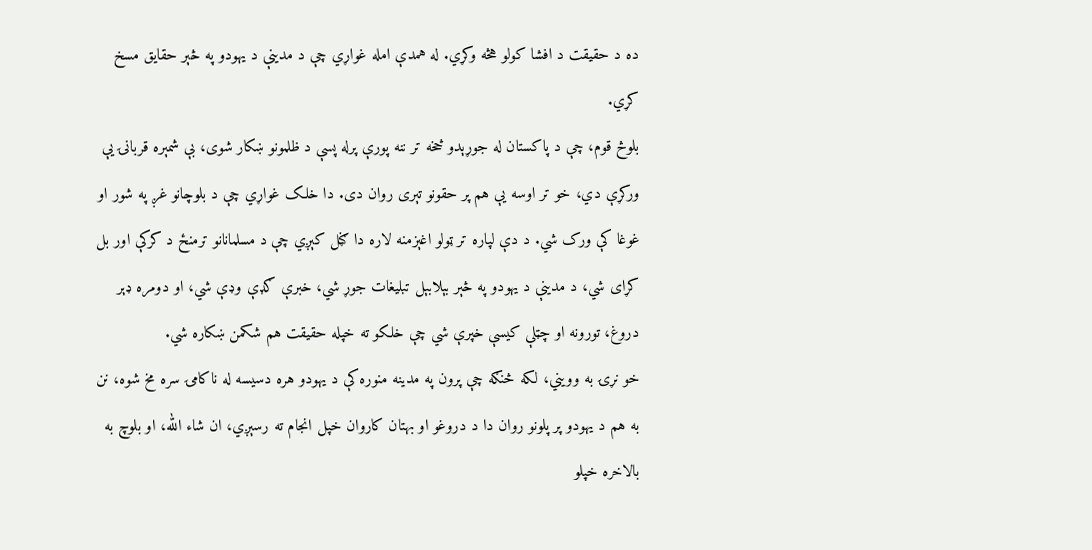ده د حقیقت د افشا کولو هڅه وکړي. له همدې امله غواړي چې د مدینې د یهودو په څېر حقایق مسخ کړي.
بلوڅ قوم، چې د پاکستان له جوړېدو څخه تر ننه پورې پرله پسې د ظلمونو ښکار شوی، بې شمېره قربانۍ یې ورکړې دي، خو تر اوسه یې هم پر حقونو تېری روان دی. دا خلک غواړي چې د بلوچانو غږ په شور او غوغا کې ورک شي. د دې لپاره تر ټولو اغېزمنه لاره دا ګڼل کېږي چې د مسلمانانو ترمنځ د کرکې اور بل کړای شي، د مدینې د یهودو په څېر بېلابېل تبلیغات جوړ شي، خبرې ګډې وډې شي، او دومره ډېر دروغ، تورونه او چټلې کیسې خپرې شي چې خلکو ته خپله حقیقت هم شکمن ښکاره شي.
خو نړۍ به وویني، لکه څنګه چې پرون په مدینه منوره کې د یهودو هره دسیسه له ناکامۍ سره مخ شوه، نن به هم د یهودو پر پلونو روان دا د دروغو او بهتان کاروان خپل انجام ته رسېږي، ان شاء الله، او بلوچ به بالاخره خپلو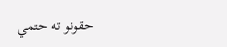حقونو ته حتمي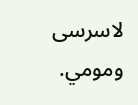لاسرسی ومومي.